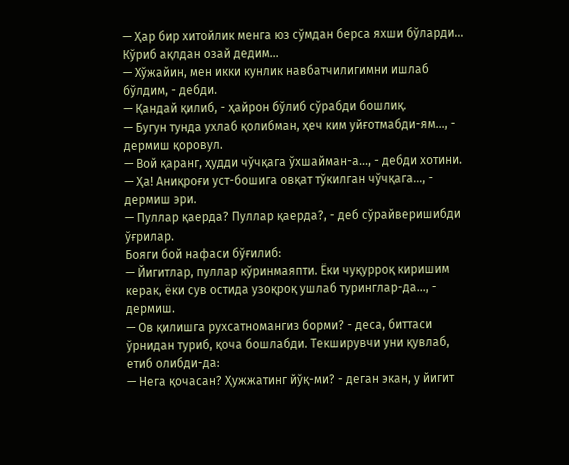— Ҳар бир хитойлик менга юз сўмдан берса яхши бўларди...
Кўриб ақлдан озай дедим...
— Хўжайин, мен икки кунлик навбатчилигимни ишлаб бўлдим, - дебди.
— Қандай қилиб, - ҳайрон бўлиб сўрабди бошлиқ.
— Бугун тунда ухлаб қолибман, ҳеч ким уйғотмабди-ям..., - дермиш қоровул.
— Вой қаранг, ҳудди чўчқага ўхшайман-а..., - дебди хотини.
— Ҳа! Аниқроғи уст-бошига овқат тўкилган чўчқага..., - дермиш эри.
— Пуллар қаерда? Пуллар қаерда?, - деб сўрайверишибди ўғрилар.
Бояги бой нафаси бўғилиб:
— Йигитлар, пуллар кўринмаяпти. Ёки чуқурроқ киришим керак, ёки сув остида узоқроқ ушлаб туринглар-да..., - дермиш.
— Ов қилишга рухсатномангиз борми? - деса, биттаси ўрнидан туриб, қоча бошлабди. Текширувчи уни қувлаб, етиб олибди-да:
— Нега қочасан? Ҳужжатинг йўқ-ми? - деган экан, у йигит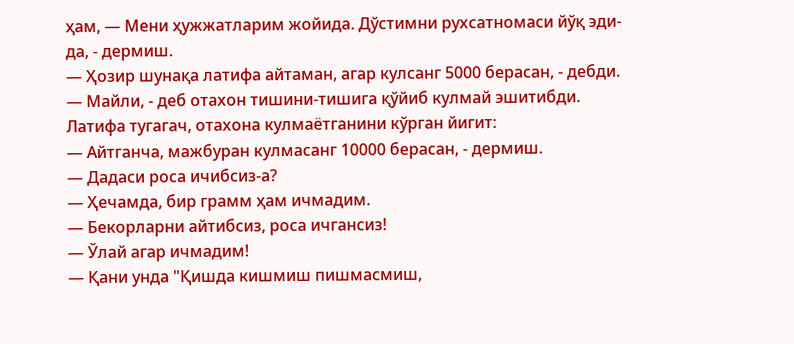ҳам, — Мени ҳужжатларим жойида. Дўстимни рухсатномаси йўқ эди-да, - дермиш.
— Ҳозир шунақа латифа айтаман, агар кулсанг 5000 берасан, - дебди.
— Майли, - деб отахон тишини-тишига қўйиб кулмай эшитибди. Латифа тугагач, отахона кулмаётганини кўрган йигит:
— Айтганча, мажбуран кулмасанг 10000 берасан, - дермиш.
— Дадаси роса ичибсиз-а?
— Ҳечамда, бир грамм ҳам ичмадим.
— Бекорларни айтибсиз, роса ичгансиз!
— Ўлай агар ичмадим!
— Қани унда "Қишда кишмиш пишмасмиш,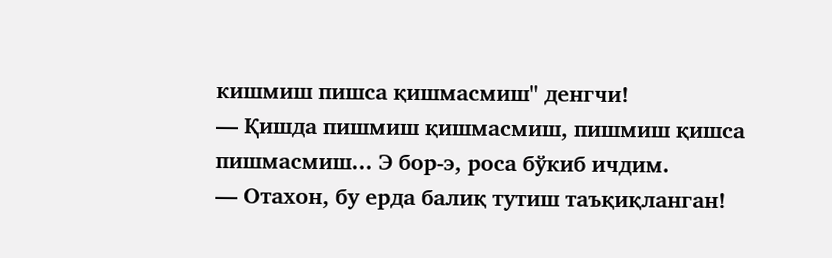кишмиш пишса қишмасмиш" денгчи!
— Қишда пишмиш қишмасмиш, пишмиш қишса пишмасмиш... Э бор-э, роса бўкиб ичдим.
— Отахон, бу ерда балиқ тутиш таъқиқланган!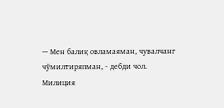— Мен балиқ овламаяман, чувалчанг чўмилтиряпман, - дебди чол.
Милиция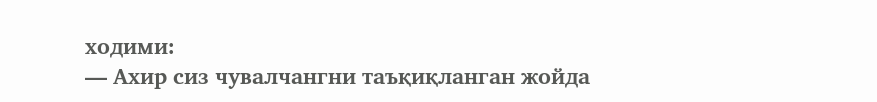ходими:
— Ахир сиз чувалчангни таъқиқланган жойда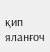қип яланғоч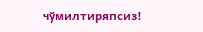чўмилтиряпсиз!